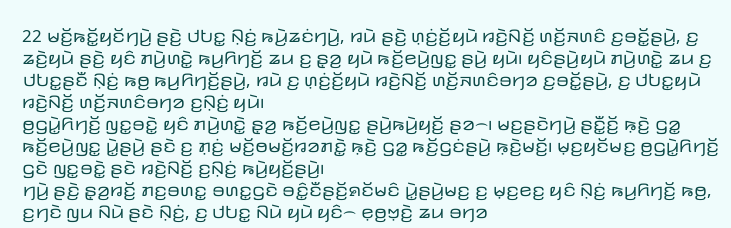22 ꤗꤢꤩ꤬ꤒꤢꤩ꤭ꤟꤢꤩꤚꤣꤧ꤬ ꤔꤢꤧ꤬ ꤓꤝꤢ꤭ ꤡ꤫ꤢꤦ꤬ ꤒꤣꤧ꤬ꤘꤢꤦꤚꤣꤧ꤬, ꤙꤣꤧ ꤔꤢꤧ꤬ ꤛ꤫ꤢꤦ꤬ꤢꤩ꤬ꤟꤣꤧ ꤙꤢꤧ꤬ꤡꤢꤩ꤬ ꤛꤢꤩ꤬ꤏꤛꤢꤨ ꤢ꤬ꤋꤢꤩ꤭ꤔꤣꤧ꤬, ꤢ꤬ ꤘꤢꤧ꤬ꤟꤣꤧ ꤔꤢꤧ꤬ ꤟꤢꤨ ꤊꤣꤧ꤬ꤛꤢꤧ꤭ ꤒꤣ꤬ꤖꤚꤢꤩ꤬ ꤘꤣ ꤢ꤬ ꤔ꤫ꤤ꤬ ꤟꤣꤧ ꤒꤢꤩ꤬ꤕꤣꤧ꤬ꤜꤢ꤭ ꤔꤣꤧ꤬ ꤟꤣꤧ꤯ ꤟꤢꤨꤔꤣꤧ꤬ꤟꤣꤧ ꤊꤣꤧ꤬ꤛꤢꤧ꤭ ꤘꤣ ꤢ꤬ ꤓꤝꤢ꤭ꤔꤢꤪ ꤡ꤫ꤢꤦ꤬ ꤒꤥ꤬ ꤒꤣ꤬ꤖꤚꤢꤩ꤬ꤔꤣꤧ꤬, ꤙꤣꤧ ꤢ꤬ ꤛ꤫ꤢꤦ꤬ꤢꤩ꤬ꤟꤣꤧ ꤙꤢꤧ꤬ꤡꤢꤩ꤬ ꤛꤢꤩ꤬ꤏꤛꤢꤨꤋꤚꤤ ꤢ꤬ꤋꤢꤩ꤭ꤔꤣꤧ꤬, ꤢ꤬ ꤓꤝꤢ꤭ꤟꤣꤧ ꤙꤢꤧ꤬ꤡꤢꤩ꤬ ꤛꤢꤩ꤬ꤏꤛꤢꤨꤋꤚꤤ ꤢ꤬ꤡ꤫ꤢꤦ꤬ ꤟꤣꤧ꤯
ꤥ꤬ꤞꤣꤧ꤭ꤖꤚꤢꤩ꤬ ꤜꤢ꤭ꤋꤢꤧ꤭ ꤟꤢꤨ ꤊꤣꤧ꤬ꤛꤢꤧ꤭ ꤔ꤫ꤤ꤬ ꤒꤢꤩ꤬ꤕꤣꤧ꤬ꤜꤢ꤭ ꤔꤣꤧ꤬ꤒꤣꤧ꤬ꤟꤢꤩ꤬ ꤔꤤ꤮꤯ ꤗꤢ꤬ꤔꤢꤧꤚꤣꤧ꤬ ꤔꤢꤪ꤭ꤢꤩ꤬ ꤒ꤫ꤢꤧ꤬ ꤞꤤ꤭ ꤒꤢꤩ꤬ꤕꤣꤧ꤬ꤜꤢ꤭ ꤣꤧ꤭ꤔꤣꤧ꤬ ꤔꤢꤧ ꤢ꤬ ꤊ꤫ꤢꤦ꤬ ꤗꤢꤩ꤬ꤥꤗꤢꤩ꤬ꤙꤤꤊꤢꤧ꤭ ꤒ꤫ꤢꤧ꤬ ꤞꤤ꤭ ꤒꤢꤩ꤬ꤞꤢꤦꤔꤣꤧ꤬ ꤒ꤫ꤢꤧ꤬ꤗꤢꤩ꤬꤯ ꤗ꤫ꤢ꤬ꤟꤢꤩꤗꤢ꤬ ꤥ꤬ꤞꤣꤧ꤭ꤖꤚꤢꤩ꤬ ꤞꤢꤧ ꤜꤢ꤭ꤋꤢꤧ꤭ ꤔꤢꤧ ꤙꤢꤧ꤬ꤡꤢꤩ꤬ ꤢ꤬ꤡ꤫ꤢꤦ꤬ ꤒꤣꤧ꤬ꤟꤢꤩ꤬ꤔꤣꤧ꤬꤯
ꤚꤣꤧ꤬ ꤔꤢꤧ꤬ ꤔ꤫ꤤ꤬ꤙꤢꤩ꤬ ꤊꤢ꤬ꤋꤛꤢ꤭ ꤋꤛꤢ꤭ꤞꤢꤧ ꤋꤢꤨ꤭ꤢꤪꤔꤢꤩ꤬ꤎꤢꤩꤗꤢꤨ ꤣꤧ꤭ꤔꤣꤧ꤬ꤗꤢ꤬ ꤢ꤬ ꤗ꤫ꤢ꤬ꤕꤢ꤬ ꤟꤢꤨ ꤡ꤫ꤢꤦ꤬ ꤒꤣ꤬ꤖꤚꤢꤩ꤬ ꤒꤥ꤬, ꤢ꤬ꤚꤢꤧ ꤜꤣ ꤡꤣꤧ ꤔꤢꤧ ꤡ꤫ꤢꤦ꤬, ꤢ꤬ ꤓꤝꤢ꤭ ꤡꤣꤧ ꤟꤣꤧ ꤟꤢꤨ꤮ ꤕ꤫ꤥ꤬ꤠ꤫ꤢꤧ꤬ ꤘꤣ ꤋꤚꤤ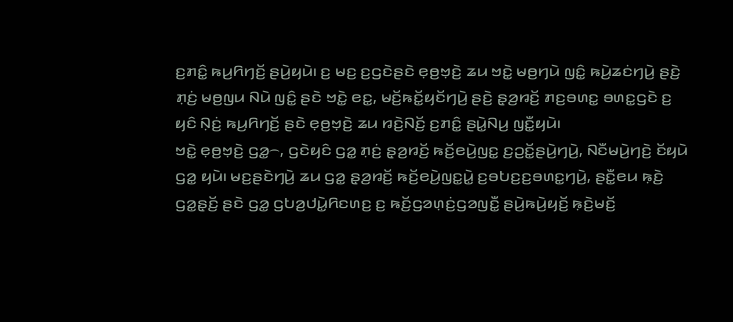ꤢ꤬ꤊꤢꤨ꤭ ꤒꤣ꤬ꤖꤚꤢꤩ꤬ ꤔꤣꤧ꤬ꤟꤣꤧ꤯ ꤢ꤬ ꤗꤢ꤬ ꤢ꤬ꤞꤢꤧꤔꤢꤧ ꤕ꤫ꤥ꤬ꤠ꤫ꤢꤧ꤬ ꤘꤣ ꤠꤢꤧ꤭ ꤗꤥ꤬ꤚꤣꤧ ꤜꤢꤨ꤭ ꤒꤣꤧ꤬ꤘꤢꤦꤚꤣꤧ꤬ ꤔꤢꤧ꤬ ꤊ꤫ꤢꤦ꤬ ꤗꤥ꤬ꤜꤣ ꤡꤣꤧ ꤜꤢꤨ꤭ ꤔꤢꤧ ꤠꤢꤧ꤭ ꤕꤢ꤭, ꤗꤢꤩ꤬ꤒꤢꤩ꤭ꤟꤢꤩꤚꤣꤧ꤬ ꤔꤢꤧ꤬ ꤔ꤫ꤤ꤬ꤙꤢꤩ꤬ ꤊꤢ꤬ꤋꤛꤢ꤭ ꤋꤛꤢ꤭ꤞꤢꤧ ꤢ꤬ ꤟꤢꤨ ꤡ꤫ꤢꤦ꤬ ꤒꤣ꤬ꤖꤚꤢꤩ꤬ ꤔꤢꤧ ꤕ꤫ꤥ꤬ꤠ꤫ꤢꤧ꤬ ꤘꤣ ꤙꤢꤧ꤬ꤡꤢꤩ꤬ ꤢ꤬ꤊꤢꤨ꤭ ꤔꤣꤧ꤭ꤡꤣ꤬ ꤜꤢꤪ꤭ꤟꤣꤧ꤯
ꤠꤢꤧ꤭ ꤕ꤫ꤥ꤬ꤠ꤫ꤢꤧ꤬ ꤞꤤ꤭꤮, ꤞꤢꤧꤟꤢꤨ ꤞꤤ꤭ ꤊ꤫ꤢꤦ꤬ ꤔ꤫ꤤ꤬ꤙꤢꤩ꤬ ꤒꤢꤩ꤬ꤕꤣꤧ꤬ꤜꤢ꤭ ꤢ꤬ꤑꤢꤩ꤭ꤔꤣꤧ꤬ꤚꤣꤧ꤬, ꤡꤢꤪꤗꤣꤧ꤬ꤚꤢꤧ꤬ ꤢꤩꤟꤣꤧ ꤞꤤ꤭ ꤟꤣꤧ꤯ ꤗꤢ꤬ꤔꤢꤧꤚꤣꤧ꤬ ꤘꤣ ꤞꤤ꤭ ꤔ꤫ꤤ꤬ꤙꤢꤩ꤬ ꤒꤢꤩ꤬ꤕꤣꤧ꤬ꤜꤢ꤭ꤣꤧ꤭ ꤢ꤬ꤋꤝꤢ꤬ꤢ꤬ꤋꤛꤢ꤭ꤚꤣꤧ꤬, ꤔꤢꤪ꤭ꤕꤣ ꤒ꤫ꤢꤧ꤬ ꤞꤤ꤭ꤔ꤫ꤢꤩ꤬ ꤔꤢꤧ ꤞꤤ꤭ ꤞꤝꤤ꤬ꤓꤣꤧ꤭ꤖꤢꤛꤢ꤬ ꤢ꤬ ꤒꤢꤩ꤬ꤞꤤꤛ꤫ꤢꤦ꤬ꤞꤤꤜꤢꤪ꤭ ꤔꤣꤧ꤬ꤒꤣꤧ꤬ꤟꤢꤩ꤬ ꤒ꤫ꤢꤧ꤬ꤗꤢꤩ꤬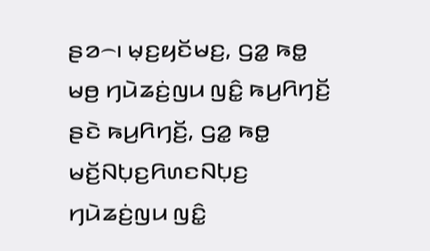ꤔꤤ꤮꤯ ꤗ꤫ꤢ꤬ꤟꤢꤩꤗꤢ꤬, ꤞꤤ꤭ ꤒꤥ꤭ ꤗꤥ꤬ ꤚꤣꤧꤘꤢꤦ꤬ꤜꤣ ꤜꤢꤨ꤭ ꤒꤣ꤬ꤖꤚꤢꤩ꤬ ꤔꤢꤧ ꤒꤣ꤬ꤖꤚꤢꤩ꤬, ꤞꤤ꤭ ꤒꤥ꤭ ꤗꤢꤩ꤬ꤡꤝ꤫ꤢ꤬ꤖꤛꤢꤡꤝ꤫ꤢ꤬ ꤚꤣꤧꤘꤢꤦ꤬ꤜꤣ ꤜꤢꤨ꤭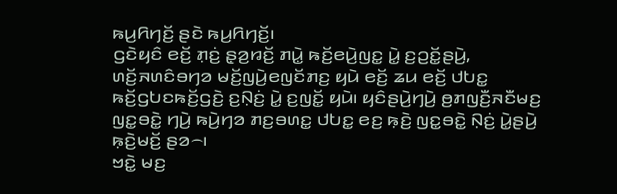ꤒꤣ꤬ꤖꤚꤢꤩ꤬ ꤔꤢꤧ ꤒꤣ꤬ꤖꤚꤢꤩ꤬꤯
ꤞꤢꤧꤟꤢꤨ ꤕꤢꤩ꤬ ꤊ꤫ꤢꤦ꤬ ꤔ꤫ꤤ꤬ꤙꤢꤩ꤬ ꤊꤣꤧ꤭ ꤒꤢꤩ꤬ꤕꤣꤧ꤬ꤜꤢ꤭ ꤣꤧ꤭ ꤢ꤬ꤑꤢꤩ꤭ꤔꤣꤧ꤬, ꤛꤢꤩ꤬ꤏꤛꤢꤨꤋꤚꤤ ꤗꤢꤩ꤬ꤜꤣꤧ꤬ꤕꤜꤢꤩꤊꤢ꤬ ꤟꤣꤧ ꤕꤢꤩ꤬ ꤘꤣ ꤕꤢꤩ꤬ ꤓꤝꤢ꤭ ꤒꤢꤩ꤬ꤞꤝꤢꤒꤢꤩ꤬ꤞꤢꤧ꤬ ꤢ꤬ꤡ꤫ꤢꤦ꤬ ꤣꤧ꤭ ꤢ꤬ꤜꤢꤩ꤭ ꤟꤣꤧ꤯ ꤟꤢꤨꤔꤣꤧ꤬ꤚꤣꤧ꤬ ꤥ꤬ꤊꤜꤢꤪ꤬ꤏꤢꤪꤗꤢ꤬ ꤜꤢ꤭ꤋꤢꤧ꤭ ꤚꤣꤧ꤬ ꤒꤣꤧ꤬ꤚꤤ ꤊꤢ꤬ꤋꤛꤢ꤭ ꤓꤝꤢ꤭ ꤕꤢ꤬ ꤒ꤫ꤢꤧ꤬ ꤜꤢ꤭ꤋꤢꤧ꤭ ꤡ꤫ꤢꤦ꤬ ꤣꤧ꤭ꤔꤣꤧ꤬ ꤒ꤫ꤢꤧ꤬ꤗꤢꤩ꤬ ꤔꤤ꤮꤯
ꤠꤢꤧ꤭ ꤗꤢ꤬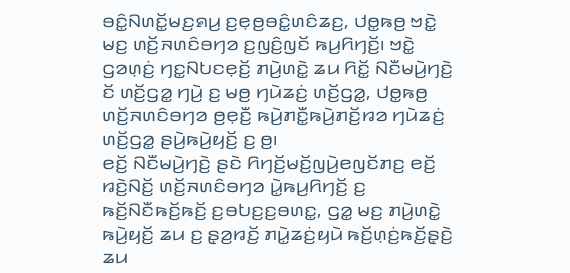ꤋꤢꤨ꤭ꤡꤛꤢꤩ꤭ꤗꤢ꤬ꤎꤣ꤬ ꤢ꤬ꤕ꤫ꤥ꤬ꤋꤢꤨ꤭ꤛꤢꤨꤘꤢ꤬, ꤓꤥ꤭ꤒꤥ꤬ ꤠꤢꤧ꤭ ꤗꤢ꤬ ꤛꤢꤩ꤬ꤏꤛꤢꤨꤋꤚꤤ ꤢ꤬ꤜꤢꤨ꤬ꤜꤢꤩ ꤒꤣ꤬ꤖꤚꤢꤩ꤬꤯ ꤠꤢꤧ꤭ ꤞꤤꤛ꤫ꤢꤦ꤬ ꤚꤢ꤭ꤡꤝꤢꤕ꤫ꤢꤩ꤬ ꤊꤣꤧ꤬ꤛꤢꤧ꤭ ꤘꤣ ꤖꤢꤩ꤭ ꤡꤢꤪꤗꤣꤧ꤬ꤚꤢꤧ꤬ ꤢꤩ ꤛꤢꤩ꤬ꤞꤤ꤭ ꤚꤣꤧ꤬ ꤢ꤬ ꤗꤥ꤬ ꤚꤣꤧꤘꤢꤦ꤬ ꤛꤢꤩ꤬ꤞꤤ꤭, ꤓꤥ꤭ꤒꤥ꤬ ꤛꤢꤩ꤬ꤏꤛꤢꤨꤋꤚꤤ ꤥ꤬ꤕ꤫ꤢꤪ꤬ ꤒꤣꤧ꤬ꤊꤢꤪ꤭ꤒꤣꤧ꤬ꤊꤢꤩ꤬ꤙꤤ ꤚꤣꤧꤘꤢꤦ꤬ ꤛꤢꤩ꤬ꤞꤤ꤭ ꤔꤣꤧ꤬ꤒꤣꤧ꤬ꤟꤢꤩ꤬ ꤢ꤬ ꤥ꤬꤯
ꤕꤢꤩ꤬ ꤡꤢꤪꤗꤣꤧ꤬ꤚꤢꤧ꤬ ꤔꤢꤧ ꤖꤚꤢꤩ꤬ꤗꤢꤩ꤬ꤜꤣꤧ꤬ꤕꤜꤢꤩꤊꤢ꤬ ꤕꤢꤩ꤬ ꤙꤢꤧ꤬ꤡꤢꤩ꤬ ꤛꤢꤩ꤬ꤏꤛꤢꤨꤋꤚꤤ ꤣꤧ꤭ꤒꤣ꤬ꤖꤚꤢꤩ꤬ ꤢ꤬ ꤒꤢꤩ꤬ꤡꤢꤪꤒꤢꤩ꤬ꤒꤢꤩ꤬ ꤢ꤬ꤋꤝꤢ꤬ꤢ꤬ꤋꤛꤢ꤭, ꤞꤤ꤭ ꤗꤢ꤬ ꤊꤣꤧ꤬ꤛꤢꤧ꤭ ꤒꤣꤧ꤬ꤟꤢꤩ꤬ ꤘꤣ ꤢ꤬ ꤔ꤫ꤤ꤬ꤙꤢꤩ꤬ ꤊꤣꤧ꤭ꤘꤢꤦ꤬ꤟꤣꤧ ꤒꤢꤩ꤬ꤛ꤫ꤢꤦ꤬ꤒꤢꤩ꤬ꤔ꤫ꤢꤧ꤬ ꤘꤣ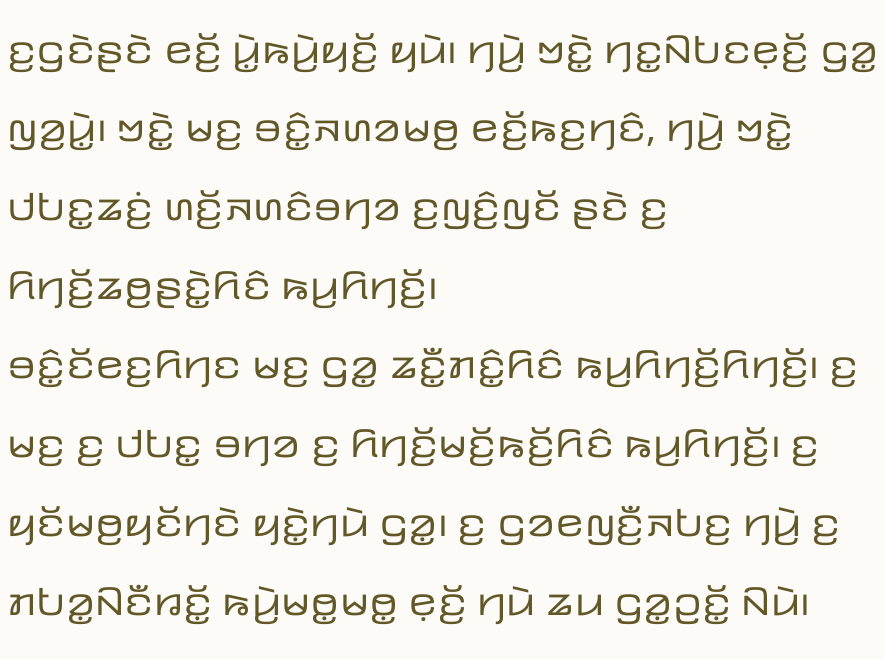ꤢ꤬ꤞꤢꤧꤔꤢꤧ ꤕꤢꤩ꤬ ꤣꤧ꤭ꤒꤣꤧ꤬ꤟꤢꤩ꤬ ꤟꤣꤧ꤯ ꤚꤣꤧ꤬ ꤠꤢꤧ꤭ ꤚꤢ꤭ꤡꤝꤢꤕ꤫ꤢꤩ꤬ ꤞꤤ꤭ ꤜꤤ꤬ꤣꤧ꤭꤯ ꤠꤢꤧ꤭ ꤗꤢ꤬ ꤋꤢꤨ꤭ꤏꤛꤤꤗꤥ꤬ ꤕꤢꤩ꤬ꤒꤢ꤬ꤚꤢꤨ, ꤚꤣꤧ꤬ ꤠꤢꤧ꤭ ꤓꤝꤢ꤭ꤘꤢꤦ꤬ ꤛꤢꤩ꤬ꤏꤛꤢꤨꤋꤚꤤ ꤢ꤬ꤜꤢꤨ꤬ꤜꤢꤩ ꤔꤢꤧ ꤢ꤬ ꤖꤚꤢꤩ꤬ꤘꤥ꤬ꤔꤢꤧ꤭ꤖꤢꤨ ꤒꤣ꤬ꤖꤚꤢꤩ꤬꤯
ꤋꤢꤨ꤭ꤢꤩꤕꤢ꤬ꤖꤚꤢ ꤗꤢ꤬ ꤞꤤ꤭ ꤘꤢꤪ꤭ꤊꤢꤨ꤭ꤖꤢꤨ ꤒꤣ꤬ꤖꤚꤢꤩ꤬ꤖꤚꤢꤩ꤬꤯ ꤢ꤬ ꤗꤢ꤬ ꤢ꤬ ꤓꤝꤢ꤭ ꤋꤚꤤ ꤢ꤬ ꤖꤚꤢꤩ꤬ꤗꤢꤩ꤬ꤒꤢꤩ꤬ꤖꤢꤨ ꤒꤣ꤬ꤖꤚꤢꤩ꤬꤯ ꤢ꤬ ꤟꤢꤩꤗꤥ꤬ꤟꤢꤩꤚꤢꤧ ꤟꤢꤧ꤭ꤚꤣꤧ ꤞꤤ꤭꤯ ꤢ꤬ ꤞꤤꤕꤜꤢꤪ꤬ꤏꤝꤢ꤬ ꤚꤣꤧ꤬ ꤢ꤬ ꤊꤝꤤ꤭ꤡꤢꤪꤙꤢꤩ꤭ ꤒꤣꤧ꤬ꤗꤥ꤭ꤗꤥ꤭ ꤕ꤫ꤢꤩ꤬ ꤚꤣꤧ ꤘꤣ ꤞꤤ꤭ꤑꤢꤩ꤭ ꤡꤣꤧ꤯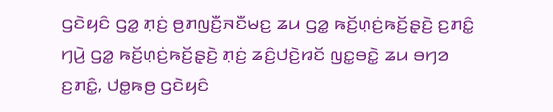ꤞꤢꤧꤟꤢꤨ ꤞꤤ꤭ ꤊ꤫ꤢꤦ꤬ ꤥ꤬ꤊꤜꤢꤪ꤬ꤏꤢꤪꤗꤢ꤬ ꤘꤣ ꤞꤤ꤭ ꤒꤢꤩ꤬ꤛ꤫ꤢꤦ꤬ꤒꤢꤩ꤬ꤔ꤫ꤢꤧ꤬ ꤢ꤬ꤊꤢꤨ꤭ ꤚꤣꤧ꤬ ꤞꤤ꤭ ꤒꤢꤩ꤬ꤛ꤫ꤢꤦ꤬ꤒꤢꤩ꤬ꤔ꤫ꤢꤧ꤬ ꤊ꤫ꤢꤦ꤬ ꤘꤢꤨ꤬ꤓꤢꤧ꤬ꤙꤢꤩ ꤜꤢ꤭ꤋꤢꤧ꤭ ꤘꤣ ꤋꤚꤤ ꤢ꤬ꤊꤢꤨ꤭, ꤓꤥ꤭ꤒꤥ꤬ ꤞꤢꤧꤟꤢꤨ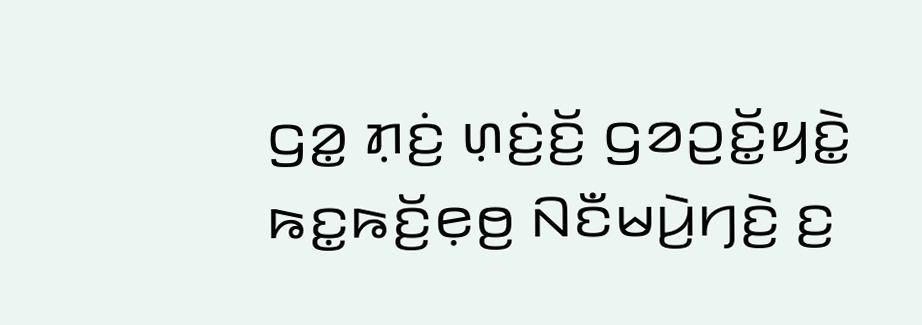ꤞꤤ꤭ ꤊ꤫ꤢꤦ꤬ ꤛ꤫ꤢꤦ꤬ꤢꤩ꤬ ꤞꤤꤑꤢꤩ꤭ꤟꤢꤧ꤭ ꤒꤢ꤭ꤒꤢꤩ꤬ꤕ꤫ꤥ꤬ ꤡꤢꤪꤗꤣꤧ꤬ꤚꤢꤧ꤬ ꤢ꤬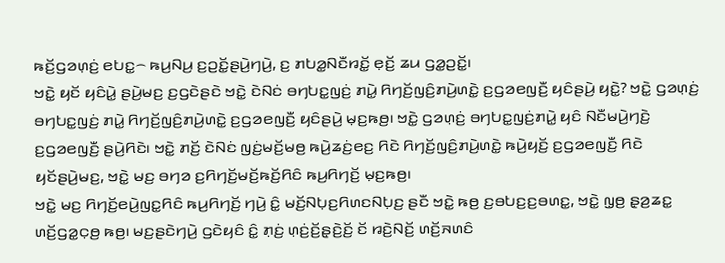ꤒꤢꤩ꤬ꤞꤤꤛ꤫ꤢꤦ꤬ ꤕꤝꤢ꤭꤮ ꤒꤣ꤬ꤡꤣ꤬ ꤢ꤬ꤑꤢꤩ꤭ꤔꤣꤧ꤬ꤚꤣꤧ꤬, ꤢ꤬ ꤊꤝꤤ꤭ꤡꤢꤪꤙꤢꤩ꤭ ꤕ꤫ꤢꤩ꤬ ꤘꤣ ꤞꤤ꤭ꤑꤢꤩ꤭꤯
ꤠꤢꤧ꤭ ꤟꤢꤩ ꤟꤢꤨꤣꤧ꤭ ꤔꤣꤧ꤬ꤗꤢ꤬ ꤢ꤬ꤞꤢꤧꤔꤢꤧ ꤠꤢꤧ꤭ ꤢꤧꤡꤢꤦ ꤋꤚꤝꤢ꤭ꤜꤢꤦ꤬ ꤊꤣꤧ꤭ ꤖꤚꤢꤩ꤬ꤜꤢꤨ꤬ꤊꤣꤧ꤬ꤛꤢꤧ꤭ ꤢ꤬ꤞꤤꤕꤜꤢꤪ꤬ ꤟꤢꤨꤔꤣꤧ꤬ ꤟꤢꤧ꤭? ꤠꤢꤧ꤭ ꤞꤤꤛ꤫ꤢꤦ꤬ ꤋꤚꤝꤢ꤭ꤜꤢꤦ꤬ ꤊꤣꤧ꤭ ꤖꤚꤢꤩ꤬ꤜꤢꤨ꤬ꤊꤣꤧ꤬ꤛꤢꤧ꤭ ꤢ꤬ꤞꤤꤕꤜꤢꤪ꤬ ꤟꤢꤨꤔꤣꤧ꤬ ꤗ꤫ꤢ꤬ꤒꤥ꤬꤯ ꤠꤢꤧ꤭ ꤞꤤꤛ꤫ꤢꤦ꤬ ꤋꤚꤝꤢ꤭ꤜꤢꤦ꤬ꤊꤣꤧ꤭ ꤟꤢꤨ ꤡꤢꤪꤗꤣꤧ꤬ꤚꤢꤧ꤬ ꤢ꤬ꤞꤤꤕꤜꤢꤪ꤬ ꤔꤣꤧ꤬ꤖꤢꤧ꤯ ꤠꤢꤧ꤭ ꤊꤢꤩ꤬ ꤢꤧꤡꤢꤦ ꤜꤢꤦ꤬ꤗꤢꤩ꤬ꤗꤥ꤬ ꤒꤣꤧ꤬ꤘꤢꤦ꤬ꤕꤢ꤬ ꤖꤢꤧ ꤖꤚꤢꤩ꤬ꤜꤢꤨ꤬ꤊꤣꤧ꤬ꤛꤢꤧ꤭ ꤒꤣꤧ꤬ꤟꤢꤩ꤬ ꤢ꤬ꤞꤤꤕꤜꤢꤪ꤬ ꤖꤢꤧ ꤟꤢꤩꤔꤣꤧ꤬ꤗꤢ꤬, ꤠꤢꤧ꤭ ꤗꤢ꤬ ꤋꤚꤤ ꤢ꤬ꤖꤚꤢꤩ꤬ꤗꤢꤩ꤬ꤒꤢꤩ꤬ꤖꤢꤨ ꤒꤣ꤬ꤖꤚꤢꤩ꤬ ꤗ꤫ꤢ꤬ꤒꤥ꤬꤯
ꤠꤢꤧ꤭ ꤗꤢ꤬ ꤖꤚꤢꤩ꤬ꤕꤣꤧ꤬ꤜꤢ꤭ꤖꤢꤨ ꤒꤣ꤬ꤖꤚꤢꤩ꤬ ꤚꤣꤧ꤬ ꤢꤨ꤭ ꤗꤢꤩ꤬ꤡꤝ꤫ꤢ꤬ꤖꤛꤢꤡꤝ꤫ꤢ꤬ ꤔꤢꤪ ꤠꤢꤧ꤭ ꤒꤥ꤬ ꤢ꤬ꤋꤝꤢ꤬ꤢ꤬ꤋꤛꤢ꤭, ꤠꤢꤧ꤭ ꤜ꤫ꤥ꤬ ꤔ꤫ꤤ꤬ꤘꤢ꤭ ꤛꤢꤩ꤬ꤞꤤ꤭ꤍ꤫ꤥ꤬ ꤒꤥ꤬꤯ ꤗꤢ꤬ꤔꤢꤧꤚꤣꤧ꤬ ꤞꤢꤧꤟꤢꤨ ꤢꤨ꤭ ꤊ꤫ꤢꤦ꤬ ꤛ꤫ꤢꤦ꤬ꤢꤩ꤬ꤔ꤫ꤢꤧ꤬ꤢꤩ꤬ ꤢꤩ ꤙꤢꤧ꤬ꤡꤢꤩ꤬ ꤛꤢꤩ꤬ꤏꤛꤢꤨ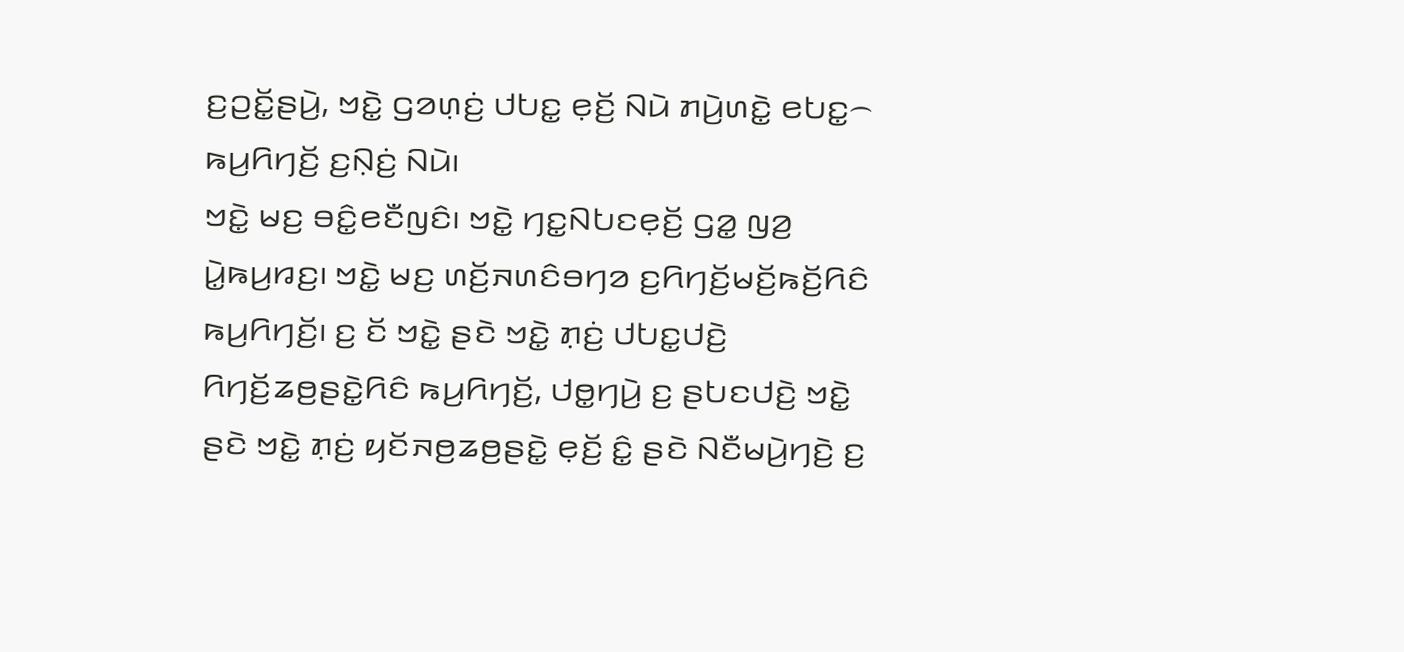ꤢ꤬ꤑꤢꤩ꤭ꤔꤣꤧ꤬, ꤠꤢꤧ꤭ ꤞꤤꤛ꤫ꤢꤦ꤬ ꤓꤝꤢ꤭ ꤕ꤫ꤢꤩ꤬ ꤡꤣꤧ ꤊꤣꤧ꤬ꤛꤢꤧ꤭ ꤕꤝꤢ꤭꤮ ꤒꤣ꤬ꤖꤚꤢꤩ꤬ ꤢ꤬ꤡ꤫ꤢꤦ꤬ ꤡꤣꤧ꤯
ꤠꤢꤧ꤭ ꤗꤢ꤬ ꤋꤢꤨ꤭ꤕꤢꤪꤜꤢꤨ꤯ ꤠꤢꤧ꤭ ꤚꤢ꤭ꤡꤝꤢꤕ꤫ꤢꤩ꤬ ꤞꤤ꤭ ꤜꤤ꤬ ꤣꤧ꤭ꤒꤣ꤬ꤙꤢ꤬꤯ ꤠꤢꤧ꤭ ꤗꤢ꤬ ꤛꤢꤩ꤬ꤏꤛꤢꤨꤋꤚꤤ ꤢ꤬ꤖꤚꤢꤩ꤬ꤗꤢꤩ꤬ꤒꤢꤩ꤬ꤖꤢꤨ ꤒꤣ꤬ꤖꤚꤢꤩ꤬꤯ ꤢ꤬ ꤢꤩ ꤠꤢꤧ꤭ ꤔꤢꤧ ꤠꤢꤧ꤭ ꤊ꤫ꤢꤦ꤬ ꤓꤝꤢ꤭ꤓꤢꤧ꤬ ꤖꤚꤢꤩ꤬ꤘꤥ꤬ꤔꤢꤧ꤭ꤖꤢꤨ ꤒꤣ꤬ꤖꤚꤢꤩ꤬, ꤓꤥ꤭ꤚꤣꤧ꤬ ꤢ꤬ ꤔꤝꤢꤓꤢꤧ꤬ ꤠꤢꤧ꤭ ꤔꤢꤧ ꤠꤢꤧ꤭ ꤊ꤫ꤢꤦ꤬ ꤟꤢꤩꤏꤥ꤬ꤘꤥ꤬ꤔꤢꤧ꤭ ꤕ꤫ꤢꤩ꤬ ꤢꤨ꤭ ꤔꤢꤧ ꤡꤢꤪꤗꤣꤧ꤬ꤚꤢꤧ꤬ ꤢ꤬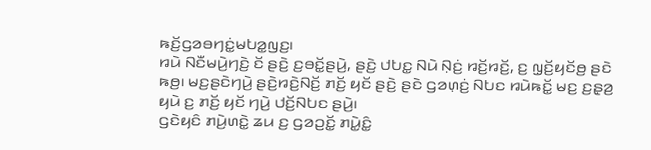ꤒꤢꤩ꤬ꤞꤤꤋꤚꤢꤦ꤭ꤗꤝꤤ꤭ꤜꤢ꤬꤯
ꤙꤣꤧ ꤡꤢꤪꤗꤣꤧ꤬ꤚꤢꤧ꤬ ꤢꤩ ꤔꤢꤧ꤬ ꤢ꤬ꤋꤢꤩ꤭ꤔꤣꤧ꤬, ꤔꤢꤧ꤬ ꤓꤝꤢ꤭ ꤡꤣꤧ ꤡ꤫ꤢꤦ꤬ ꤙꤢꤩ꤬ꤙꤢꤩ꤬, ꤢ꤬ ꤜ꤫ꤢꤩ꤬ꤟꤢꤩꤥ꤬ ꤔꤢꤧ ꤒꤥ꤬꤯ ꤗꤢ꤬ꤔꤢꤧꤚꤣꤧ꤬ ꤔꤢꤧ꤬ꤙꤢꤧ꤬ꤡꤢꤩ꤬ ꤊꤢꤩ꤬ ꤟꤢꤩ ꤔꤢꤧ꤬ ꤔꤢꤧ ꤞꤤꤛ꤫ꤢꤦ꤬ ꤡꤝꤢ ꤙꤣꤧꤒꤢꤩ꤭ ꤗꤢ꤬ ꤢ꤬ꤔ꤫ꤤ꤬ ꤟꤣꤧ ꤢ꤬ ꤊꤢꤩ꤬ ꤟꤢꤩ ꤚꤣꤧ꤬ ꤓꤢꤩ꤬ꤡꤝꤢ ꤔꤣꤧ꤬꤯
ꤞꤢꤧꤟꤢꤨ ꤊꤣꤧ꤬ꤛꤢꤧ꤭ ꤘꤣ ꤢ꤬ ꤞꤤꤑꤢꤩ꤭ ꤊꤣꤧ꤭ꤢꤨ꤭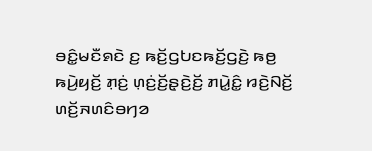ꤋꤢꤨ꤭ꤗꤢꤪꤎꤢꤧ ꤢ꤬ ꤒꤢꤩ꤬ꤞꤝꤢꤒꤢꤩ꤬ꤞꤢꤧ꤬ ꤒꤥ꤬ ꤒꤣꤧ꤬ꤟꤢꤩ꤬ ꤊ꤫ꤢꤦ꤬ ꤛ꤫ꤢꤦ꤬ꤢꤩ꤬ꤔ꤫ꤢꤧ꤬ꤢꤩ꤬ ꤊꤣꤧ꤭ꤢꤨ꤭ ꤙꤢꤧ꤬ꤡꤢꤩ꤬ ꤛꤢꤩ꤬ꤏꤛꤢꤨꤋꤚꤤ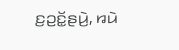ꤢ꤬ꤑꤢꤩ꤭ꤔꤣꤧ꤬, ꤙꤣꤧ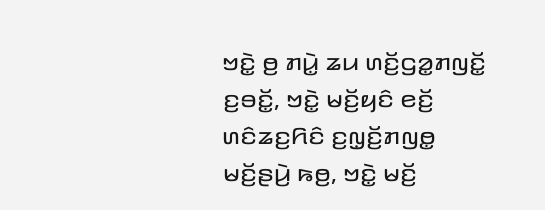ꤠꤢꤧ꤭ ꤥ꤬ ꤊꤣꤧ꤭ ꤘꤣ ꤛꤢꤩ꤬ꤞꤤ꤭ꤊꤜꤢꤩ꤭ ꤢ꤬ꤋꤢꤩ꤭, ꤠꤢꤧ꤭ ꤗꤢꤩ꤬ꤟꤢꤨ ꤕꤢꤩ꤬ ꤛꤢꤨꤘꤢ꤬ꤖꤢꤨ ꤢ꤬ꤜ꤫ꤢꤩ꤬ꤊꤜꤥ꤭ ꤗꤢꤩ꤬ꤔꤣꤧ꤬ ꤒꤥ꤬, ꤠꤢꤧ꤭ ꤗꤢꤩ꤬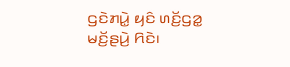ꤞꤢꤧꤊꤣꤧ꤭ ꤟꤢꤨ ꤛꤢꤩ꤬ꤞꤤ꤭ ꤗꤢꤩ꤬ꤔꤣꤧ꤬ ꤖꤢꤧ꤯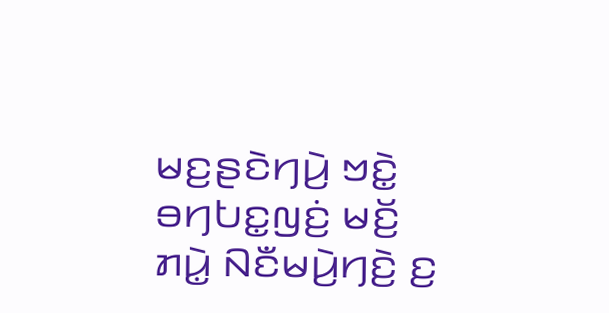ꤗꤢ꤬ꤔꤢꤧꤚꤣꤧ꤬ ꤠꤢꤧ꤭ ꤋꤚꤝꤢ꤭ꤜꤢꤦ꤬ ꤗꤢꤩ꤬ ꤊꤣꤧ꤭ ꤡꤢꤪꤗꤣꤧ꤬ꤚꤢꤧ꤬ ꤢ꤬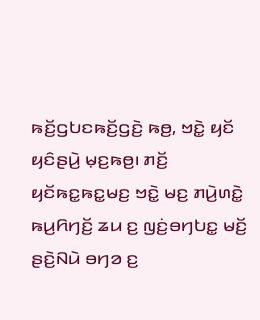ꤒꤢꤩ꤬ꤞꤝꤢꤒꤢꤩ꤬ꤞꤢꤧ꤬ ꤒꤥ꤬, ꤠꤢꤧ꤭ ꤟꤢꤩ ꤟꤢꤨꤔꤣꤧ꤬ ꤗ꤫ꤢ꤬ꤒꤥ꤬꤯ ꤊꤢꤩ꤬ ꤟꤢꤩꤒꤢ꤭ꤒꤢ꤭ꤗꤢ꤬ ꤠꤢꤧ꤭ ꤗꤢ꤬ ꤊꤣꤧ꤬ꤛꤢꤧ꤭ ꤒꤣ꤬ꤖꤚꤢꤩ꤬ ꤘꤣ ꤢ꤬ ꤜꤢꤦ꤬ꤋꤚꤝꤢ꤭ ꤗꤢꤩ꤬ ꤔꤢꤧ꤬ꤡꤣꤧ ꤋꤚꤤ ꤢ꤬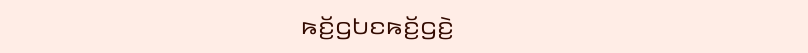ꤒꤢꤩ꤬ꤞꤝꤢꤒꤢꤩ꤬ꤞꤢꤧ꤬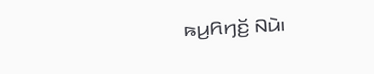ꤒꤣ꤬ꤖꤚꤢꤩ꤬ ꤡꤣꤧ꤯